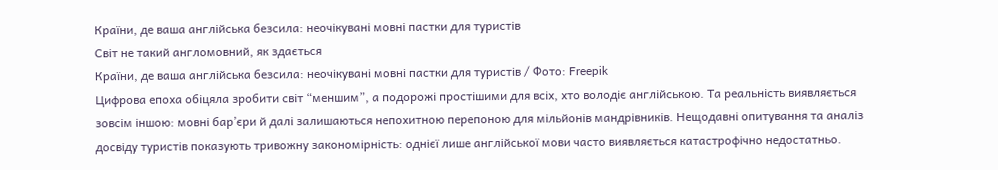Країни, де ваша англійська безсила: неочікувані мовні пастки для туристів
Світ не такий англомовний, як здається
Країни, де ваша англійська безсила: неочікувані мовні пастки для туристів / Фото: Freepik
Цифрова епоха обіцяла зробити світ “меншим”, а подорожі простішими для всіх, хто володіє англійською. Та реальність виявляється зовсім іншою: мовні бар’єри й далі залишаються непохитною перепоною для мільйонів мандрівників. Нещодавні опитування та аналіз досвіду туристів показують тривожну закономірність: однієї лише англійської мови часто виявляється катастрофічно недостатньо.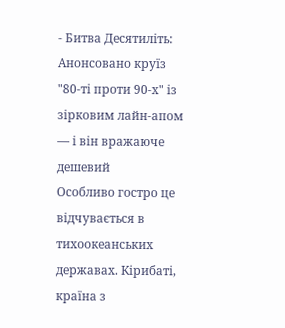- Битва Десятиліть: Анонсовано круїз "80-ті проти 90-х" із зірковим лайн-апом — і він вражаюче дешевий
Особливо гостро це відчувається в тихоокеанських державах. Кірибаті, країна з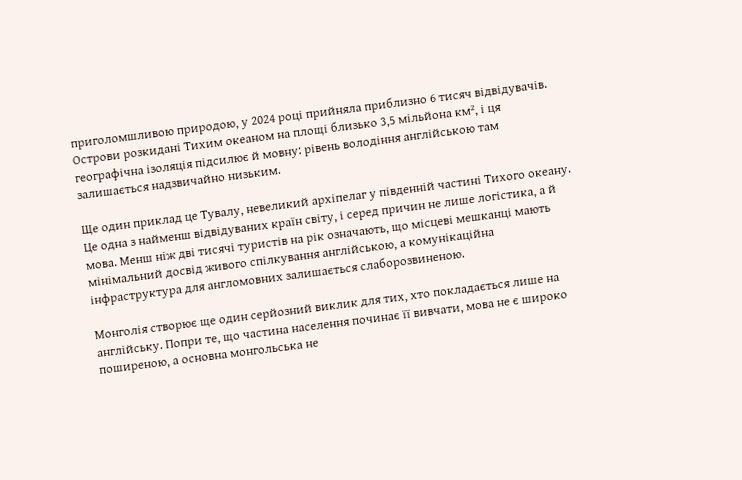приголомшливою природою, у 2024 році прийняла приблизно 6 тисяч відвідувачів. Острови розкидані Тихим океаном на площі близько 3,5 мільйона км², і ця географічна ізоляція підсилює й мовну: рівень володіння англійською там залишається надзвичайно низьким.

Ще один приклад це Тувалу, невеликий архіпелаг у південній частині Тихого океану. Це одна з найменш відвідуваних країн світу, і серед причин не лише логістика, а й мова. Менш ніж дві тисячі туристів на рік означають, що місцеві мешканці мають мінімальний досвід живого спілкування англійською, а комунікаційна інфраструктура для англомовних залишається слаборозвиненою.

Монголія створює ще один серйозний виклик для тих, хто покладається лише на англійську. Попри те, що частина населення починає її вивчати, мова не є широко поширеною, а основна монгольська не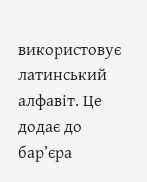використовує латинський алфавіт. Це додає до бар’єра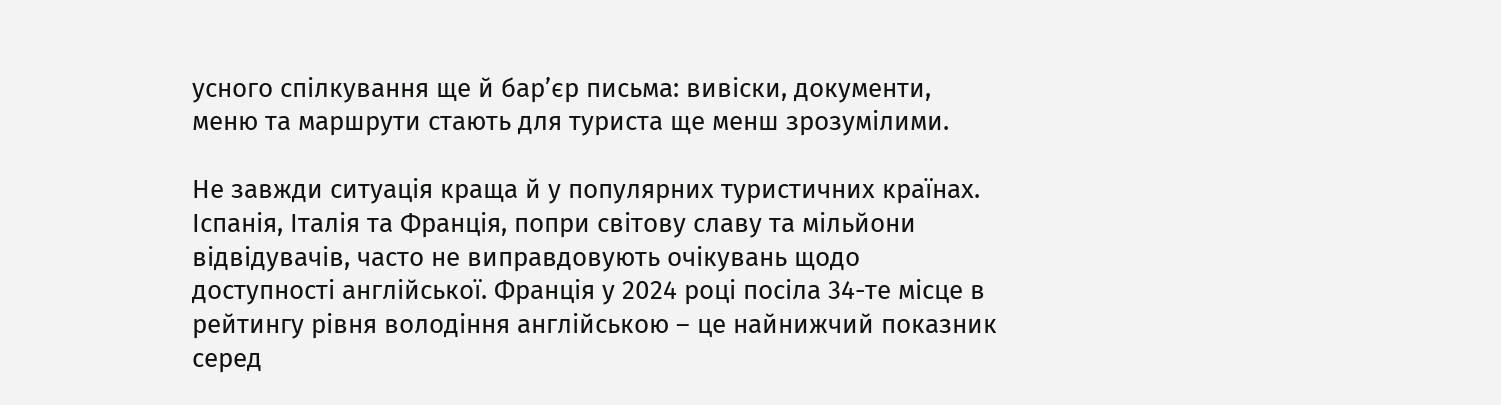усного спілкування ще й бар’єр письма: вивіски, документи, меню та маршрути стають для туриста ще менш зрозумілими.

Не завжди ситуація краща й у популярних туристичних країнах. Іспанія, Італія та Франція, попри світову славу та мільйони відвідувачів, часто не виправдовують очікувань щодо доступності англійської. Франція у 2024 році посіла 34-те місце в рейтингу рівня володіння англійською – це найнижчий показник серед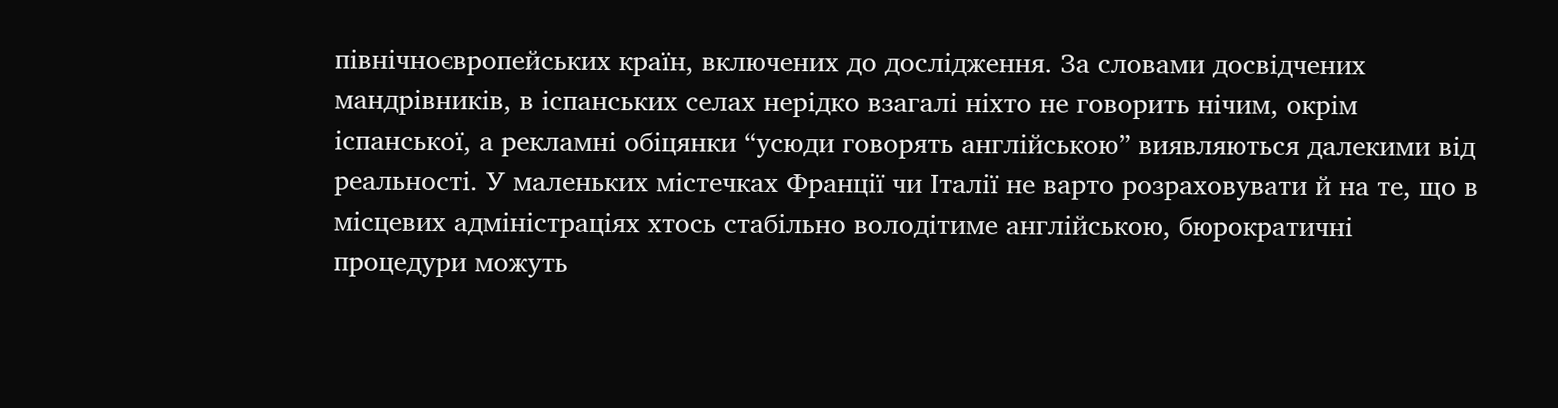північноєвропейських країн, включених до дослідження. За словами досвідчених мандрівників, в іспанських селах нерідко взагалі ніхто не говорить нічим, окрім іспанської, а рекламні обіцянки “усюди говорять англійською” виявляються далекими від реальності. У маленьких містечках Франції чи Італії не варто розраховувати й на те, що в місцевих адміністраціях хтось стабільно володітиме англійською, бюрократичні процедури можуть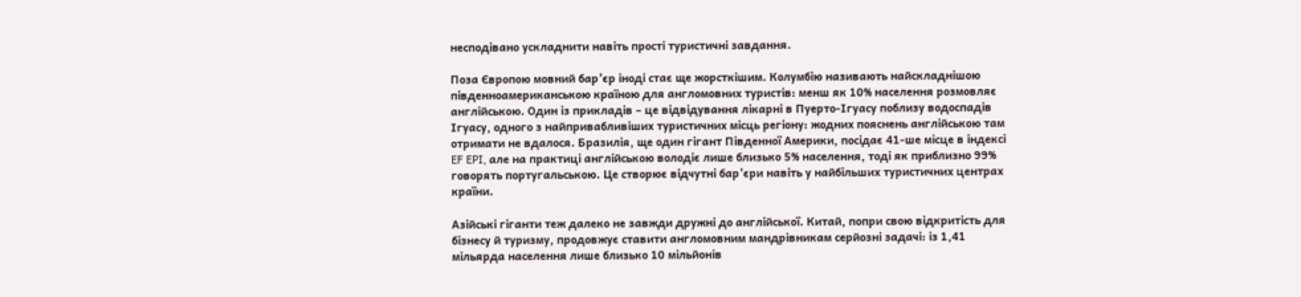несподівано ускладнити навіть прості туристичні завдання.

Поза Європою мовний бар’єр іноді стає ще жорсткішим. Колумбію називають найскладнішою південноамериканською країною для англомовних туристів: менш як 10% населення розмовляє англійською. Один із прикладів – це відвідування лікарні в Пуерто-Ігуасу поблизу водоспадів Ігуасу, одного з найпривабливіших туристичних місць регіону: жодних пояснень англійською там отримати не вдалося. Бразилія, ще один гігант Південної Америки, посідає 41-ше місце в індексі EF EPI, але на практиці англійською володіє лише близько 5% населення, тоді як приблизно 99% говорять португальською. Це створює відчутні бар’єри навіть у найбільших туристичних центрах країни.

Азійські гіганти теж далеко не завжди дружні до англійської. Китай, попри свою відкритість для бізнесу й туризму, продовжує ставити англомовним мандрівникам серйозні задачі: із 1,41 мільярда населення лише близько 10 мільйонів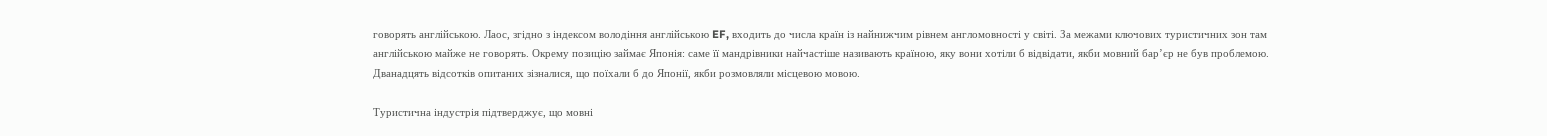говорять англійською. Лаос, згідно з індексом володіння англійською EF, входить до числа країн із найнижчим рівнем англомовності у світі. За межами ключових туристичних зон там англійською майже не говорять. Окрему позицію займає Японія: саме її мандрівники найчастіше називають країною, яку вони хотіли б відвідати, якби мовний бар’єр не був проблемою. Дванадцять відсотків опитаних зізналися, що поїхали б до Японії, якби розмовляли місцевою мовою.

Туристична індустрія підтверджує, що мовні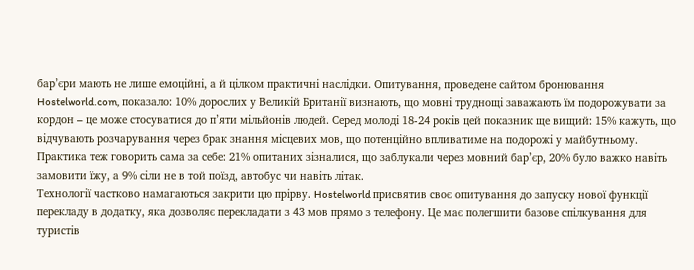бар’єри мають не лише емоційні, а й цілком практичні наслідки. Опитування, проведене сайтом бронювання Hostelworld.com, показало: 10% дорослих у Великій Британії визнають, що мовні труднощі заважають їм подорожувати за кордон – це може стосуватися до п’яти мільйонів людей. Серед молоді 18-24 років цей показник ще вищий: 15% кажуть, що відчувають розчарування через брак знання місцевих мов, що потенційно впливатиме на подорожі у майбутньому. Практика теж говорить сама за себе: 21% опитаних зізналися, що заблукали через мовний бар’єр, 20% було важко навіть замовити їжу, а 9% сіли не в той поїзд, автобус чи навіть літак.
Технології частково намагаються закрити цю прірву. Hostelworld присвятив своє опитування до запуску нової функції перекладу в додатку, яка дозволяє перекладати з 43 мов прямо з телефону. Це має полегшити базове спілкування для туристів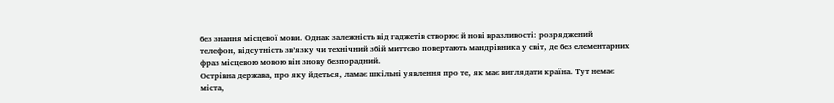без знання місцевої мови. Однак залежність від гаджетів створює й нові вразливості: розряджений телефон, відсутність зв’язку чи технічний збій миттєво повертають мандрівника у світ, де без елементарних фраз місцевою мовою він знову безпорадний.
Острівна держава, про яку йдеться, ламає шкільні уявлення про те, як має виглядати країна. Тут немає міста,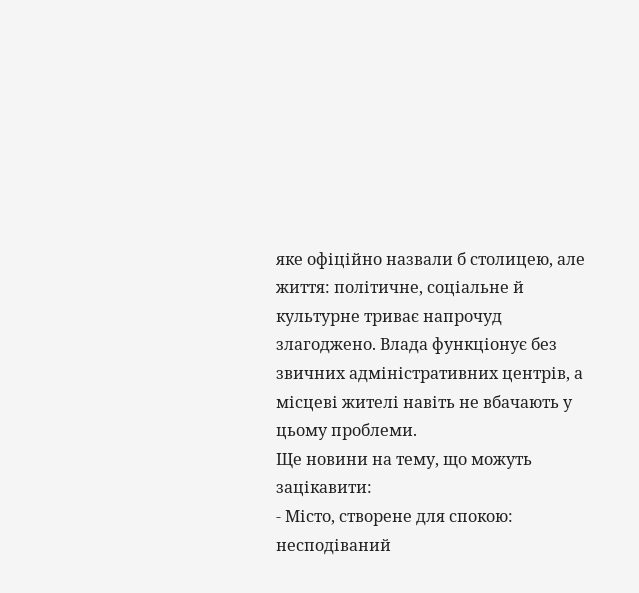яке офіційно назвали б столицею, але життя: політичне, соціальне й культурне триває напрочуд злагоджено. Влада функціонує без звичних адміністративних центрів, а місцеві жителі навіть не вбачають у цьому проблеми.
Ще новини на тему, що можуть зацікавити:
- Місто, створене для спокою: несподіваний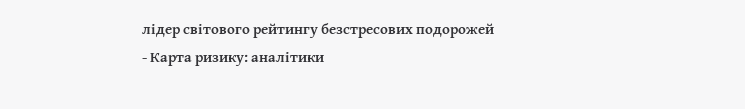лідер світового рейтингу безстресових подорожей
- Карта ризику: аналітики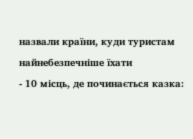назвали країни, куди туристам найнебезпечніше їхати
- 10 місць, де починається казка: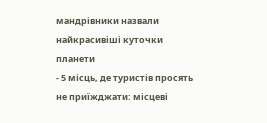мандрівники назвали найкрасивіші куточки планети
- 5 місць, де туристів просять не приїжджати: місцеві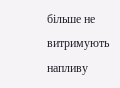більше не витримують напливу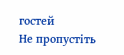гостей
Не пропустіть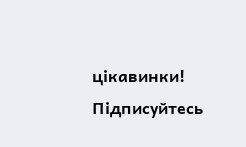цікавинки!
Підписуйтесь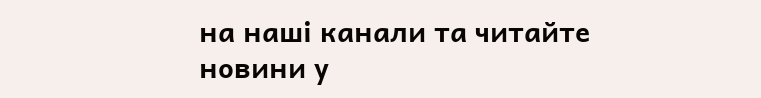на наші канали та читайте новини у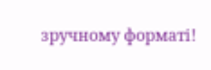зручному форматі!